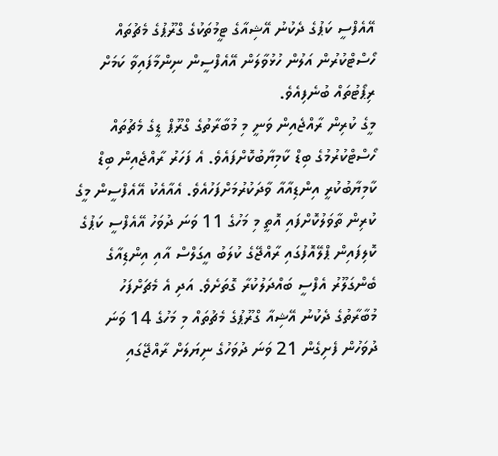އޭއެފްސީ ކަޕުގެ ދެކުނު އޭޝިއާގެ ޓީމުތަކުގެ ގްރޫޕުގެ މެޗުތައް ހޯސްޓްކުރުން އަލުން ހުޅުވާލަން އޭއެފްސީން ނިންމާފައިވާ ކަމަށް ރިޕޯޓުތައް ބުނެފިއެވެ.
މީގެ ކުރިން ރާއްޖެއިން ވަނީ މި މުބާރާތުގެ ގްރޫޕް ޑީގެ މެޗުތައް ހޯސްޓްކުރުމުގެ ބިޑް ކާމިޔާބުކޮށްފައެވެ. އެ ފަހަރު ރާއްޖެއިން ބިޑް ކާމިޔާބުކުރީ އިންޑިއާއާ ވާދަކުރުމަށްފަހުއެވެ. އެއާއެކު އޭއެފްސީން މީގެ ކުރިން ތާވަލުކޮށްފައި އޮތީ މި މަހުގެ 11 ވަނަ ދުވަހު އޭއެފްސީ ކަޕުގެ ކޮލިފައިން ޕްލޭއޮފުގައި ރާއްޖޭގެ ކުލަބު އީގަލްސް އާއި އިންޑިއާގެ ބެންގަލޫރު އެފްސީ ބައްދަލުކުރާ ގޮތަށެވެ. އަދި އެ މެޗަށްފަހު މުބާރާތުގެ ދެކުނު އޭޝިއާ ގްރޫޕުގެ މެޗުތައް މި މަހުގެ 14 ވަނަ ދުވަހުން ފެށިގެން 21 ވަނަ ދުވަހުގެ ނިޔަލަށް ރާއްޖޭގައި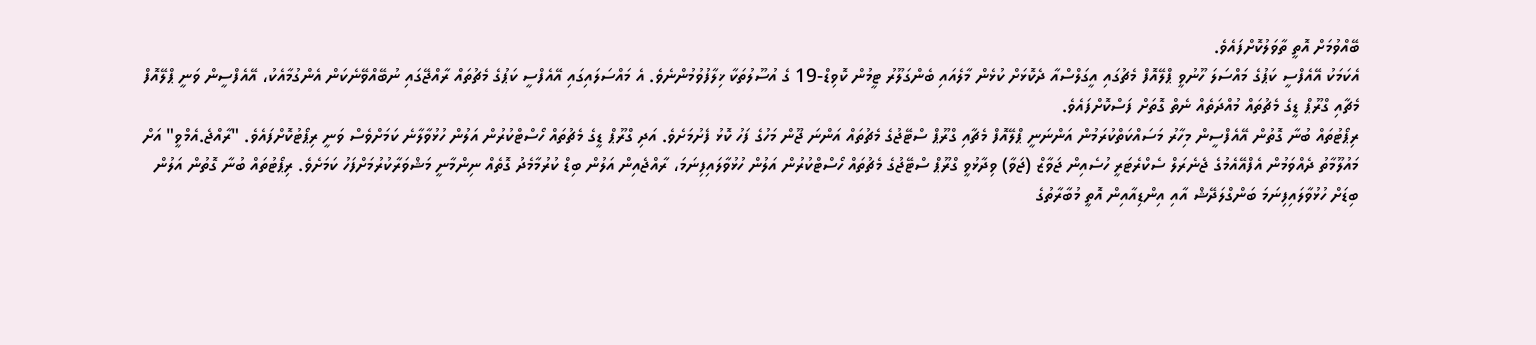ބޭއްވުމަށް އޮތީ ތާވަލުކޮށްފައެވެ.
އެކަމަކު އޭއެފްސީ ކަޕުގެ މައްސަލަ ހޫނުވީ ޕްލޭއޮފް މެޗުގައި އީގަލްސްއާ ދެކޮޅަށް ކުޅެން މާލެއައި ބެންގަލޫރު ޓީމުން ކޮވިޑް-19 ގެ އުސޫލުތަކާ ޚިލާފުވުމުންނެވެ. އެ މައްސަލައިގައި އޭއެފްސީ ކަޕުގެ މެޗުތައް ރާއްޖޭގައި ނުބޭއްވޭނެކަން އެންގުމާއެކު، އޭއެފްސީން ވަނީ ޕްލޭއޮފް މެޗާއި ގްރޫޕް ޑީގެ މެޗުތައް މުއްދަތެއް ނެތް ގޮތަށް ފަސްކޮށްފައެވެ.
ރިޕޯޓުތައް ބުނާ ގޮތުން އޭއެފްސީން މިހާރު މަސައްކަތްކުރަމުން އަންނަނީ ޕްލޭއޮފް މެޗާއި ގްރޫޕް ސްޓޭޖުގެ މެޗުތައް އަންނަ ޖޫން މަހުގެ ފަހު ކޮޅު ފެށުމަށެވެ. އަދި ގްރޫޕް ޑީގެ މެޗުތައް ހޯސްޓްކުރުން އަލުން ހުޅުވާލާނެ ކަމަށްވެސް ވަނީ ރިޕޯޓުކޮށްފައެވެ. "ރާއްޖެ.އެމްވީ" އަށް މައުލޫމާތު ދެއްވަމުން އެފްއޭއެމުގެ ޖެނެރަލް ސެކްރެޓަރީ ހުސެއިން ޖަވާޒް (ޖަވާ) ވިދާޅުވީ ގްރޫޕް ސްޓޭޖުގެ މެޗުތައް ހޯސްޓްކުރުން އަލުން ހުޅުވާލައިފިނަމަ، ރާއްޖެއިން އަލުން ބިޑް ކުރުމާމެދު ގޮތެއް ނިންމާނީ މަޝްވަރާކުރުމަށްފަހު ކަމަށެވެ. ރިޕޯޓުތައް ބުނާ ގޮތުން އަލުން ބިޑަށް ހުޅުވާލައިފިނަމަ ބަންގްލަދޭޝް އާއި އިންޑިއާއިން އޮތީ މުބާރާތުގެ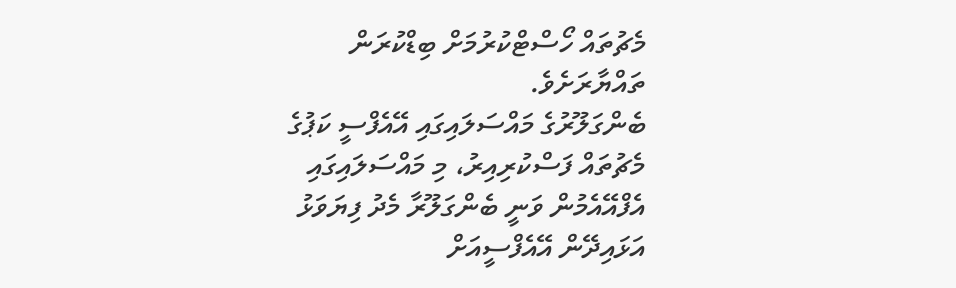މެޗުތައް ހޯސްޓްކުރުމަށް ބިޑްކުރަން ތައްޔާރަށެވެ.
ބެންގަލޫރުގެ މައްސަލައިގައި އޭއެފްސީ ކަޕުގެ މެޗުތައް ފަސްކުރިއިރު، މި މައްސަލައިގައި އެފްއޭއެމުން ވަނީ ބެންގަލޫރާ މެދު ފިޔަވަޅު އަޅައިދޭން އޭއެފްސީއަށް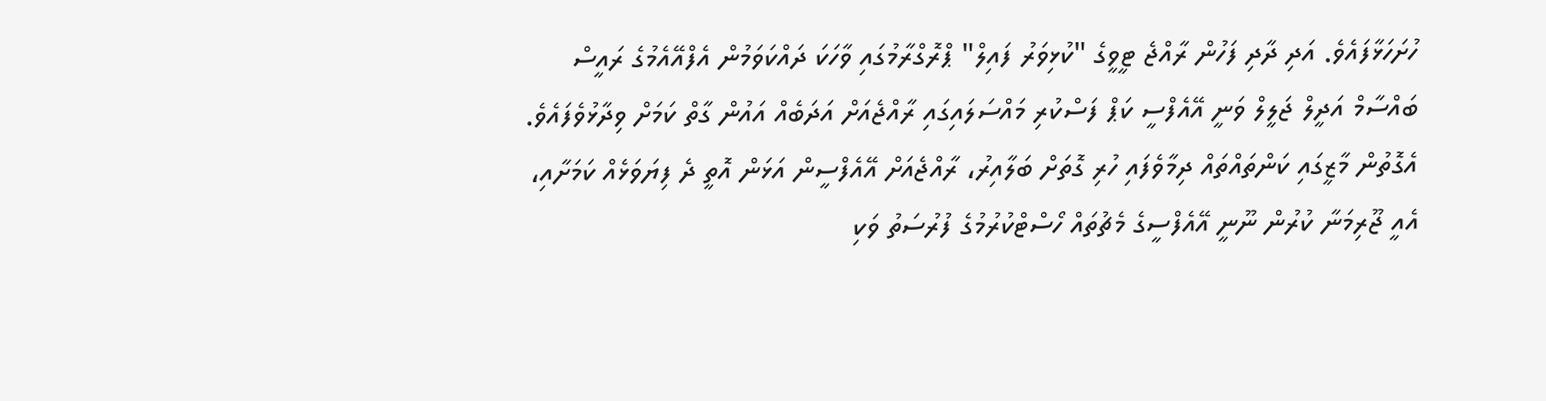ހުށަހަޅާފައެވެ. އަދި ދާދި ފަހުން ރާއްޖެ ޓީވީގެ "ކުޅިވަރު ފައިލް" ޕްރޮގްރާމުގައި ވާހަކަ ދައްކަވަމުން އެފްއޭއެމުގެ ރައީސް ބައްސާމް އަދީލް ޖަލީލް ވަނީ އޭއެފްސީ ކަޕް ފަސްކުރި މައްސަލައިގައި ރާއްޖެއަށް އަދަބެއް އައުން ގާތް ކަމަށް ވިދާޅުވެފައެވެ. އެގޮތުން މާޒީގައި ކަންތައްތައް ދިމާވެފައި ހުރި ގޮތަށް ބަލާއިރު، ރާއްޖެއަށް އޭއެފްސީން އަޅަން އޮތީ ދެ ފިޔަވަޅެއް ކަމަށާއި، އެއީ ޖޫރިމަނާ ކުރުން ނޫނީ އޭއެފްސީގެ މެޗުތައް ހޯސްޓްކުރުމުގެ ފުރުސަތު ވަކި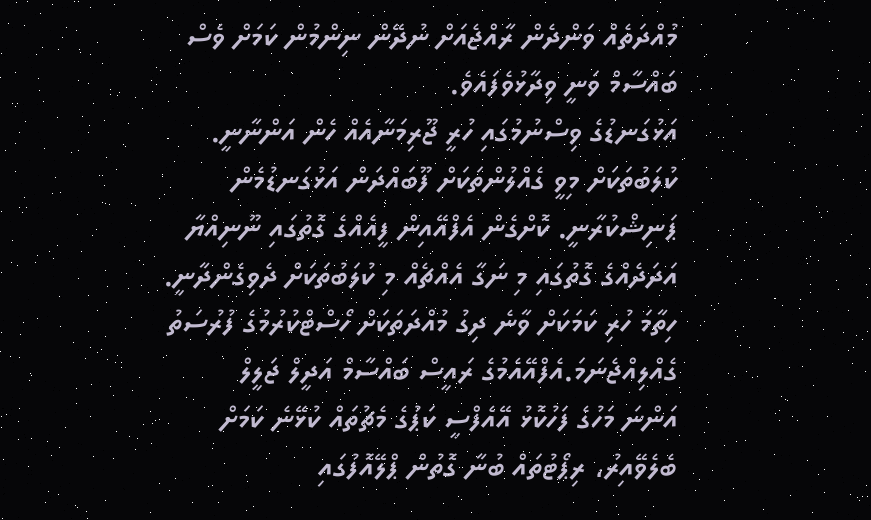މުއްދަތެއް ވަންދެން ރާއްޖެއަށް ނުދޭން ނިންމުން ކަމަށް ވެސް ބައްސާމް ވަނީ ވިދާޅުވެފައެވެ.
އަޅުގަނޑުގެ ވިސްނުމުގައި ހުރީ ޖޫރިމަނާއެއް ހެން އަންނާނީ. ކުލަބުތަކަށް މިވީ ގެއްލުންތަކަށް ފޫބައްދަން އަޅުގަނޑުމެން ޕަނިޝްކުރާނީ. ކޮށްގެން އެފްއޭއިން ފީއެއްގެ ގޮތުގައި ނޫނިއްޔާ އަދަދެއްގެ ގޮތުގައި މި ނަގާ އެއްޗެއް މި ކުލަބުތަކަށް ދެވިގެންދާނީ. ހިތާމަ ހުރި ކަމަކަށް ވާނެ ދިގު މުއްދަތަކަށް ހޯސްޓްކުރުމުގެ ފުރުސަތު ގެއްލިއްޖެނަމަ.އެފްއޭއެމުގެ ރައީސް ބައްސާމް އަދީލް ޖަލީލް
އަންނަ މަހުގެ ފަހުކޮޅު އޭއެފްސީ ކަޕުގެ މެޗުތައް ކުޅޭނެ ކަމަށް ބެލެވޭއިރު، ރިޕޯޓުތައް ބުނާ ގޮތުން ޕްލޭއޮފުގައި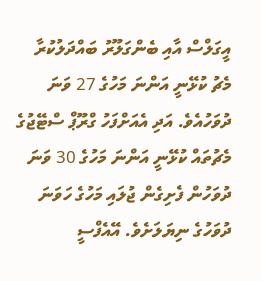އީގަލްސް އާއި ބެންގަލޫރު ބައްދަލުކުރާ މެޗު ކުޅޭނީ އަންނަ މަހުގެ 27 ވަނަ ދުވަހުއެވެ. އަދި އެއަށްފަހު ގްރޫޕް ސްޓޭޖުގެ މެޗުތައް ކުޅޭނީ އަންނަ މަހުގެ 30 ވަނަ ދުވަހުން ފެށިގެން ޖުލައި މަހުގެ ހަވަނަ ދުވަހުގެ ނިޔަލަށެވެ. އޭއެފްސީ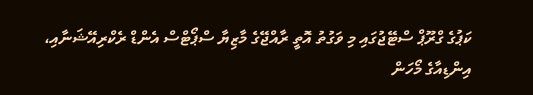ކަޕުގެ ގްރޫޕް ސްޓޭޖުގައި މި ވަގުތު އޮތީ ރާއްޖޭގެ މާޒިޔާ ސްޕޯޓްސް އެންޑް ރެކްރިއޭޝަނާއި، އިންޑިއާގެ މޯހަން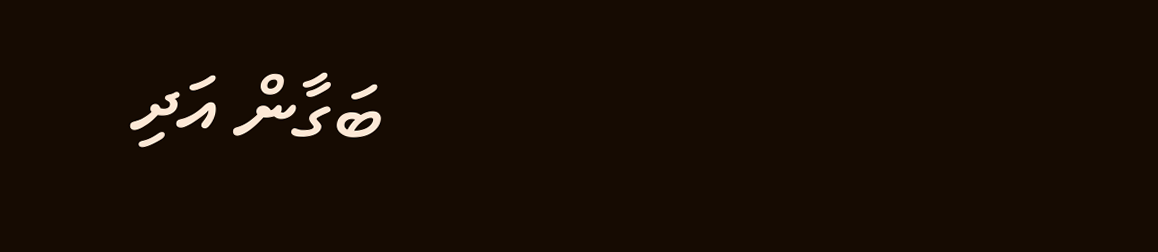ބަގާން އަދި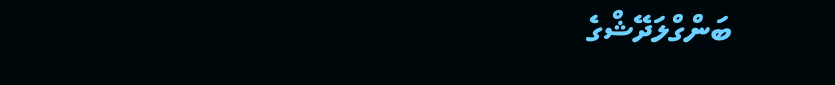ބަންގްލަދޭޝްގެ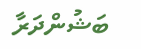ބަޝުންދަރާ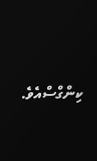ކިންގްސްއެވެ.